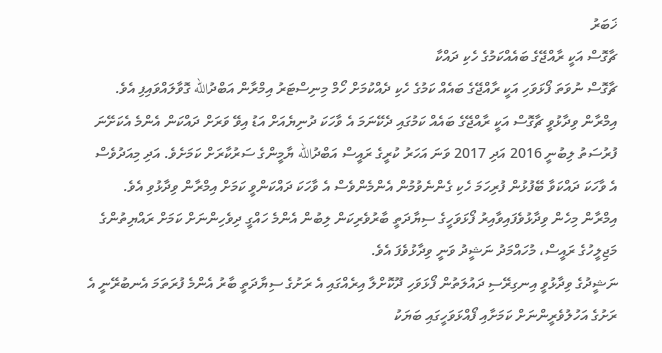ޚަބަރު
ޗާގޮސް އަކީ ރާއްޖޭގެ ބައެއްކަމުގެ ހެކި ދައްކާ
ޗާގޮސް ނުވަތަ ފޯޅަވަހި އަކީ ރާއްޖޭގެ ބައެއް ކަމުގެ ހެކި ދެއްކުމަށް ހޯމް މިނިސްޓަރު އިމްރާން އަބްދުالله ގޮވާލައްވައިފި އެވެ.
އިމްރާން ވިދާޅުވީ ޗާގޮސް އަކީ ރާއްޖޭގެ ބައެއް ކަމުގައި ދެކޭނަމަ އެ ވާހަކަ ދުނިޔެއަށް އަޑު އިވޭ ވަރަށް ދައްކަން އެންމެ އެކަށޭނަ ފުރުސަތު ލިބުނީ 2016 އަދި 2017 ވަނަ އަހަރު ކުރީގެ ރައީސް އަބްދުالله ޔާމީންގެ ސަރުކާރަށް ކަމަށެވެ. އަދި މިއަދުވެސް އެ ވާހަކަ ދައްކަވާ ބޭފުޅުން ފުރިހަމަ ހެކި ގެންނެވުމުން އެންމެންވެސް އެ ވާހަކަ ދައްކަންވީ ކަމަށް އިމްރާން ވިދާޅުވި އެވެ.
އިމްރާން މިހެން ވިދާޅުވެފައިވާއިރު ފޯޅަވަހީގެ ސިޔާދަތީ ބާރުވެރިކަން ލިބުން އެންމެ ހައްގީ ދިވެހިންނަށް ކަމަށް ރައްޔިތުންގެ މަޖިލީހުގެ ރައީސް، މުހައްމަދު ނަޝީދު ވަނީ ވިދާޅުވެފަ އެވެ.
ނަޝީދުގެ ވިދާޅުވީ އިނގިރޭސި ދައުލަތުން ފޯޅަވަހި ދޫކޮށްލާ އިރެއްގައި އެ ރަށުގެ ސިޔާދަތީ ބާރު އެންމެ ފުރަތަމަ އެނބުރޭނީ އެ ރަށުގެ އަހުލުވެރީންނަށް ކަމަށާއި ފޯއްޅަވަހީގައި ބަޔަކު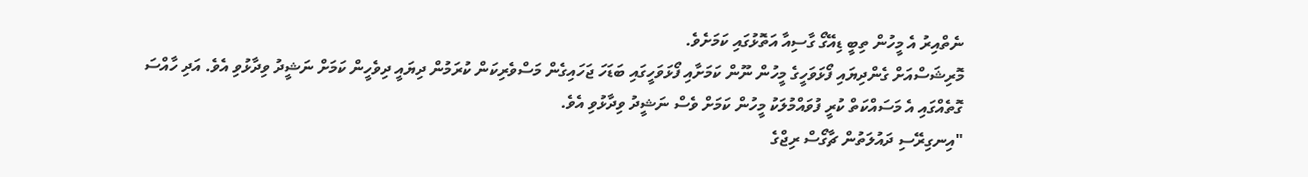ނެތްއިރު އެ މީހުން ތިބީ ޑިއޭގޯ ގާސިއާ އަތޮޅުގައި ކަމަށެވެ.
މޮރިޝަސްއަށް ގެންދިޔައި ފޯޅަވަހީގެ މީހުން ނޫން ކަމަށާއި ފޯޅަވަހީގައި ބަޑަހަ ޖަހައިގެން މަސްވެރިކަން ކުރަމުން ދިޔައީ ދިވެހީން ކަމަށް ނަޝީދު ވިދާޅުވި އެވެ. އަދި ހާއްސަ ގޮތެއްގައި އެ މަސައްކަތް ކުރީ ފުވައްމުލަކު މީހުން ކަމަށް ވެސް ނަޝީދު ވިދާޅުވި އެވެ.
"އިނގިރޭސި ދައުލަތުން ޗާގޯސް ރިޖްގެ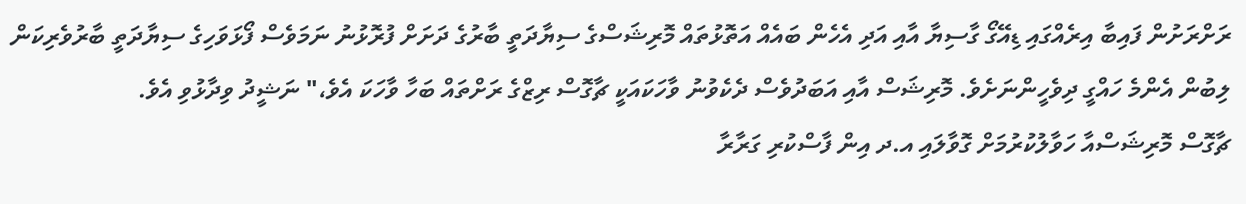ރަށްރަށުން ފައިބާ އިރެއްގައި ޑިއޭގޯ ގާސިޔާ އާއި އަދި އެހެން ބައެއް އަތޮޅުތައް މޮރިޝަސްގެ ސިޔާދަތީ ބާރުގެ ދަށަށް ފުރޮޅުނު ނަމަވެސް ފޯޅަވަހިގެ ސިޔާދަތީ ބާރުވެރިކަން ލިބުން އެންމެ ހައްގީ ދިވެހީންނަށެވެ. މޮރިޝަސް އާއި އަބަދުވެސް ދެކެވުނު ވާހަކައަކީ ޗާގޮސް ރިޒްގެ ރަށްތައް ބަހާ ވާހަކަ އެވެ،" ނަޝީދު ވިދާޅުވި އެވެ.
ޗާގޮސް މޮރިޝަސްއާ ހަވާލުކުރުމަށް ގޮވާލައި އ.ދ އިން ފާސްކުރި ގަރާރާ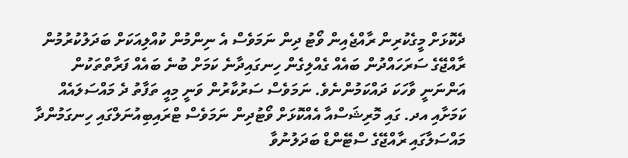ދެކޮޅަށް މީގެކުރިން ރާއްޖެއިން ވޯޓު ދިން ނަމަވެސް އެ ނިންމުން ކުއްލިއަކަށް ބަދަލުކުރުމުން ރާއްޖޭގެ ސަރަހައްދުން ބައެއް ގެއްލިގެން ހިނގައިދާނެ ކަމަށް ބުނެ ބައެއް ފަރާތްތަކުން އަންނަނީ ވާހަކަ ދައްކަމުންނެވެ. ނަމަވެސް ސަރުކާރުން ވަނީ މިއީ ތަފާތު ދެ މައްސަލައެއް ކަމަށާއި އދ. ގައި މޮރިޝަސްއާ އެއްކޮޅަށް ވޯޓުދިން ނަމަވެސް ޓްރައިބިއުނަލްގައި ހިނގަމުންދާ މައްސަލާގައި ރާއްޖޭގެ ސްޓޭންޑް ބަދަލުނުވާ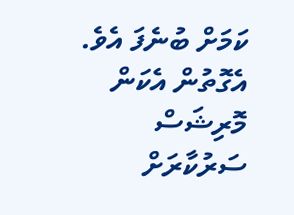ކަމަށް ބުނެފަ އެވެ. އެގޮތުން އެކަން މޮރިޝަސް ސަރުކާރަށް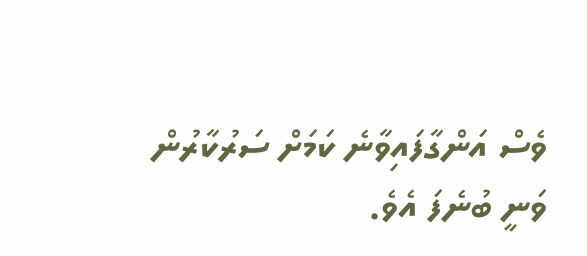ވެސް އަންގާފައިވާނެ ކަމަށް ސަރުކާރުން ވަނީ ބުނެފަ އެވެ.